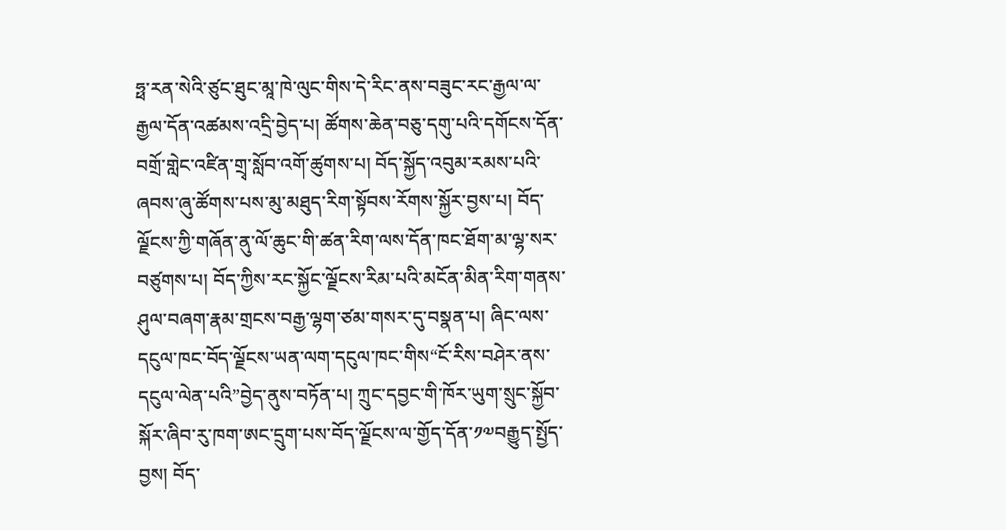ཧྥ་རན་སེའི་ཙུང་ཐུང་མཱ་ཁེ་ལུང་གིས་དེ་རིང་ནས་བཟུང་རང་རྒྱལ་ལ་རྒྱལ་དོན་འཚམས་འདྲི་བྱེད་པ། ཚོགས་ཆེན་བཅུ་དགུ་པའི་དགོངས་དོན་བགྲོ་གླེང་འཛིན་གྲྭ་སློབ་འགོ་ཚུགས་པ། བོད་སྐྱོད་འབུམ་རམས་པའི་ཞབས་ཞུ་ཚོགས་པས་མུ་མཐུད་རིག་སྟོབས་རོགས་སྐྱོར་བྱས་པ། བོད་ལྗོངས་ཀྱི་གཞོན་ནུ་ལོ་ཆུང་གི་ཚན་རིག་ལས་དོན་ཁང་ཐོག་མ་ལྷ་སར་བཙུགས་པ། བོད་ཀྱིས་རང་སྐྱོང་ལྗོངས་རིམ་པའི་མངོན་མིན་རིག་གནས་ཤུལ་བཞག་རྣམ་གྲངས་བརྒྱ་ལྷག་ཙམ་གསར་དུ་བསྣན་པ། ཞིང་ལས་དངུལ་ཁང་བོད་ལྗོངས་ཡན་ལག་དངུལ་ཁང་གིས“ངོ་རིས་བཤེར་ནས་དངུལ་ལེན་པའི”བྱེད་ནུས་བཏོན་པ། ཀྲུང་དབྱང་གི་ཁོར་ཡུག་སྲུང་སྐྱོབ་སྐོར་ཞིབ་རུ་ཁག་ཨང་དྲུག་པས་བོད་ལྗོངས་ལ་གྱོད་དོན་༡༧བརྒྱུད་སྤྱོད་བྱས། བོད་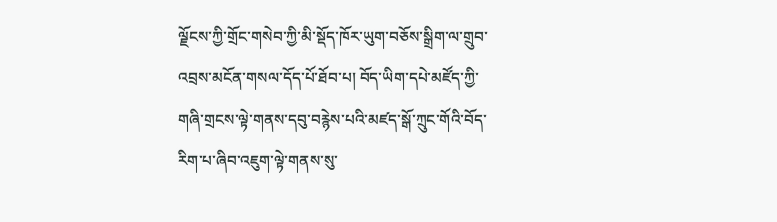ལྗོངས་ཀྱི་གྲོང་གསེབ་ཀྱི་མི་སྡོད་ཁོར་ཡུག་བཅོས་སྒྲིག་ལ་གྲུབ་འབྲས་མངོན་གསལ་དོད་པོ་ཐོབ་པ། བོད་ཡིག་དཔེ་མཛོད་ཀྱི་གཞི་གྲངས་ལྟེ་གནས་དབུ་བརྙེས་པའི་མཛད་སྒོ་ཀྲུང་གོའི་བོད་རིག་པ་ཞིབ་འཇུག་ལྟེ་གནས་སུ་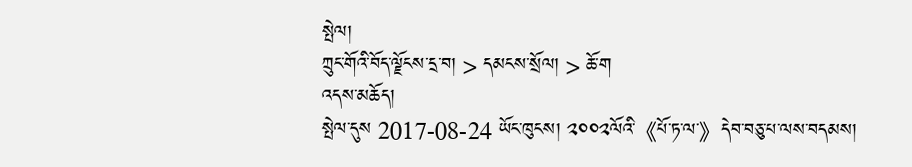སྤེལ།
ཀྲུང་གོའི་བོད་ལྗོངས་དྲ་བ། > དམངས་སྲོལ། > ཆོ་ག
འདས་མཆོད།
སྤེལ་དུས 2017-08-24 ཡོང་ཁུངས། ༢༠༠༢ལོའི་《པོ་ཏ་ལ་》དེབ་བཅུ་པ་ལས་བདམས།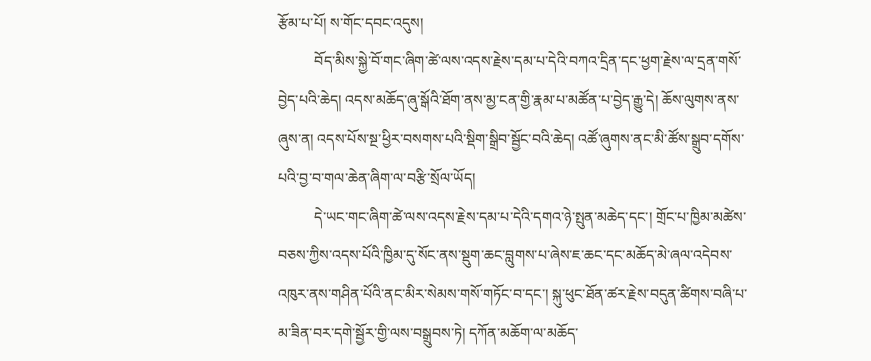རྩོམ་པ་པོ། ས་གོང་དབང་འདུས།
          བོད་མིས་སྐྱེ་བོ་གང་ཞིག་ཚེ་ལས་འདས་རྗེས་དམ་པ་དེའི་བཀའ་དྲིན་དང་ཕྱག་རྗེས་ལ་དྲན་གསོ་བྱེད་པའི་ཆེད། འདས་མཆོད་ཞུ་སྒོའི་ཐོག་ནས་མྱ་ངན་གྱི་རྣམ་པ་མཚོན་པ་བྱེད་རྒྱུ་དེ། ཆོས་ལུགས་ནས་ཞུས་ན། འདས་པོས་སྔ་ཕྱིར་བསགས་པའི་སྡིག་སྒྲིབ་སྦྱོང་བའི་ཆེད། འཚོ་ཞུགས་ནང་མི་ཚོས་སྒྲུབ་དགོས་པའི་བྱ་བ་གལ་ཆེན་ཞིག་ལ་བརྩི་སྲོལ་ཡོད།
          དེ་ཡང་གང་ཞིག་ཚེ་ལས་འདས་རྗེས་དམ་པ་དེའི་དགའ་ཉེ་སྤུན་མཆེད་དང་། གྲོང་པ་ཁྱིམ་མཚེས་བཅས་ཀྱིས་འདས་པོའི་ཁྱིམ་དུ་སོང་ནས་སྡུག་ཆང་བླུགས་པ་ཞེས་ཇ་ཆང་དང་མཆོད་མེ་ཞལ་འདེབས་འཁུར་ནས་གཤིན་པོའི་ནང་མིར་སེམས་གསོ་གཏོང་བ་དང་། སྐུ་ཕུང་ཐོན་ཚར་རྗེས་བདུན་ཚིགས་བཞི་པ་མ་ཟིན་བར་དགེ་སྦྱོར་གྱི་ལས་བསྒྲུབས་ཏེ། དཀོན་མཆོག་ལ་མཆོད་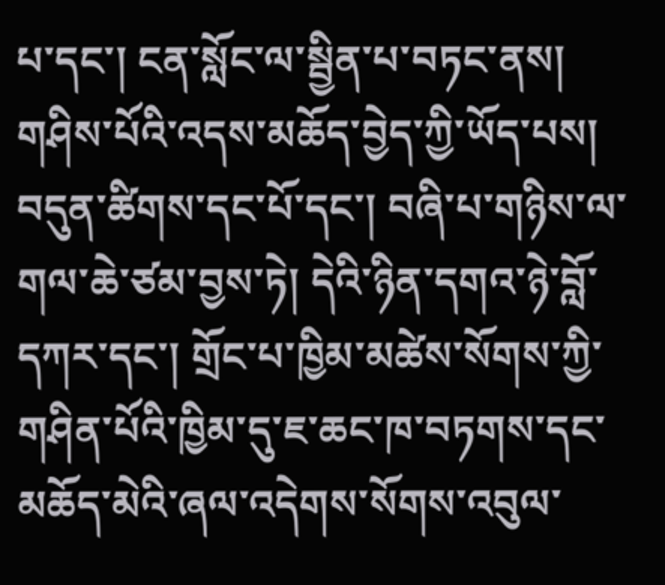པ་དང་། ངན་སློང་ལ་སྦྱིན་པ་བཏང་ནས། གཤིས་པོའི་འདས་མཆོད་བྱེད་ཀྱི་ཡོད་པས། བདུན་ཚིགས་དང་པོ་དང་། བཞི་པ་གཉིས་ལ་གལ་ཆེ་ཙམ་བྱས་ཏེ། དེའི་ཉིན་དགའ་ཉེ་བློ་དཀར་དང་། གྲོང་པ་ཁྱིམ་མཚེས་སོགས་ཀྱི་གཤིན་པོའི་ཁྱིམ་དུ་ཇ་ཆང་ཁ་བཏགས་དང་མཆོད་མེའི་ཞལ་འདེགས་སོགས་འབུལ་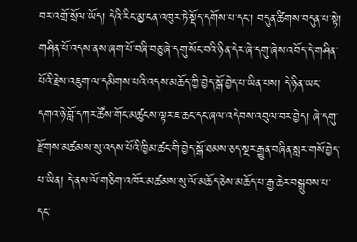བར་འགྲོ་སྲོལ་ཡོད། དེའི་རིང་མྱ་ངན་འཁུར་ཏེ་སྡོད་དགོས་པ་དང་། བདུན་ཚིགས་བདུན་པ་སྟེ། གཤིན་པོ་འདས་ནས་ཞག་པོ་བཞི་བཅུ་ཞེ་དགུ་སོང་བའི་ཉིན་དེར་ཞེ་དགུ་ཞེས་འབོད་དེ་གཤིན་པོའི་རྗེས་འཇུག་ལ་དམིགས་པའི་འདས་མཆོད་ཀྱི་བྱེད་སྒོ་བྱེད་པ་ཡིན་པས། དེ་ཉིན་ཡང་དགའ་ཉེ་བློ་དཀར་ཚོས་གོང་མཚུངས་ལྟར་ཇ་ཆང་དང་ཞལ་འདེབས་འབུལ་བར་བྱེད། ཞེ་དགུ་རྫོགས་མཚམས་སུ་འདས་པོའི་ཁྱིམ་ཚང་གི་བྱེད་སྒོ་ཐམས་ཅད་སྔར་རྒྱུན་བཞིན་སླར་གསོ་བྱེད་པ་ཡིན། དེ་ནས་ལོ་གཅིག་འཁོར་མཚམས་སུ་ལོ་མཆོད་ཅེས་མཆོད་པ་རྒྱ་ཆེར་བསྒྲུབས་པ་དང་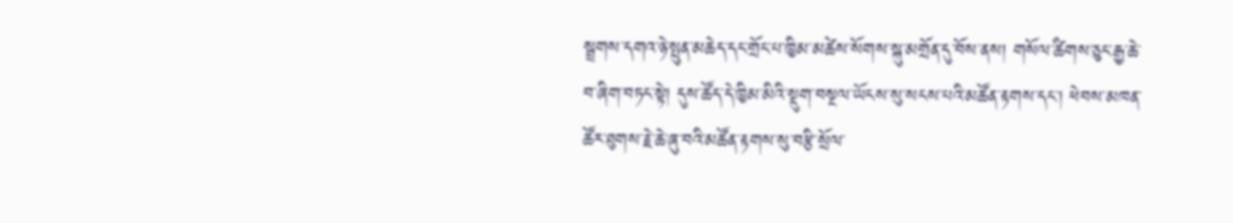སྦྲགས་དགའ་ཉེ་སྤུན་མཆེད་དང་གྲོང་པ་ཁྱིམ་མཚེས་སོགས་སྐུ་མགྲོན་དུ་བོས་ནས། གསོལ་ཚིགས་ཅུང་རྒྱ་ཆེ་བ་ཞིག་བཏང་སྟེ། དུས་ཚོད་དེ་ཁྱིམ་མིའི་སྡུག་བསྔལ་ཡོངས་སུ་སངས་པའི་མཚོན་རྟགས་དང་། ཕེབས་མཁན་ཚོར་ཐུགས་རྗེ་ཆེ་ཞུ་བའི་མཚོན་རྟགས་སུ་བརྩི་སྲོལ་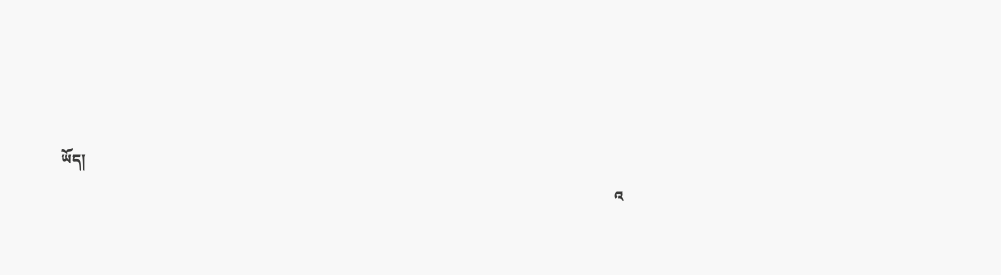ཡོད།
                                                                                                                                                        འ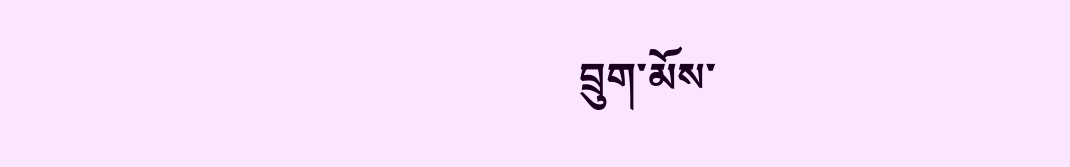བྲུག་མོས་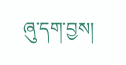ཞུ་དག་བྱས།